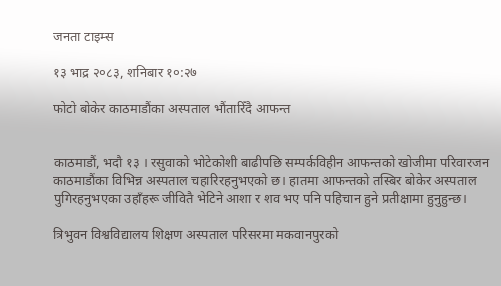जनता टाइम्स

१३ भाद्र २०८३, शनिबार १०:२७

फोटो बोकेर काठमाडौंका अस्पताल भौंतारिँदै आफन्त


काठमाडौं, भदौ १३ । रसुवाको भोटेकोशी बाढीपछि सम्पर्कविहीन आफन्तको खोजीमा परिवारजन काठमाडौंका विभिन्न अस्पताल चहारिरहनुभएको छ। हातमा आफन्तको तस्बिर बोकेर अस्पताल पुगिरहनुभएका उहाँहरू जीवितै भेटिने आशा र शव भए पनि पहिचान हुने प्रतीक्षामा हुनुहुन्छ।

त्रिभुवन विश्वविद्यालय शिक्षण अस्पताल परिसरमा मकवानपुरको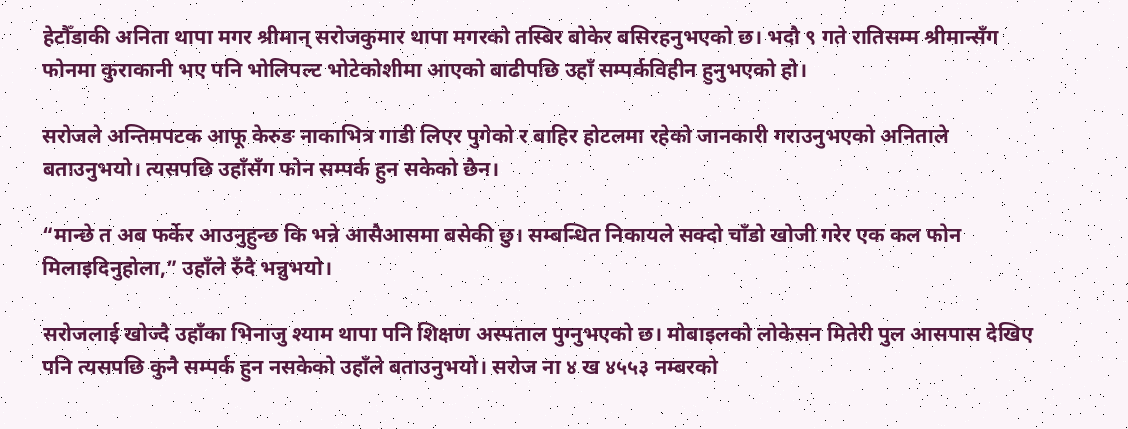हेटौँडाकी अनिता थापा मगर श्रीमान् सरोजकुमार थापा मगरको तस्बिर बोकेर बसिरहनुभएको छ। भदौ ९ गते रातिसम्म श्रीमान्सँग फोनमा कुराकानी भए पनि भोलिपल्ट भोटेकोशीमा आएको बाढीपछि उहाँ सम्पर्कविहीन हुनुभएको हो।

सरोजले अन्तिमपटक आफू केरुङ नाकाभित्र गाडी लिएर पुगेको र बाहिर होटलमा रहेको जानकारी गराउनुभएको अनिताले बताउनुभयो। त्यसपछि उहाँसँग फोन सम्पर्क हुन सकेको छैन।

“मान्छे त अब फर्केर आउनुहुन्छ कि भन्ने आसैआसमा बसेकी छु। सम्बन्धित निकायले सक्दो चाँडो खोजी गरेर एक कल फोन मिलाइदिनुहोला,” उहाँले रुँदै भन्नुभयो।

सरोजलाई खोज्दै उहाँका भिनाजु श्याम थापा पनि शिक्षण अस्पताल पुग्नुभएको छ। मोबाइलको लोकेसन मितेरी पुल आसपास देखिए पनि त्यसपछि कुनै सम्पर्क हुन नसकेको उहाँले बताउनुभयो। सरोज ना ४ ख ४५५३ नम्बरको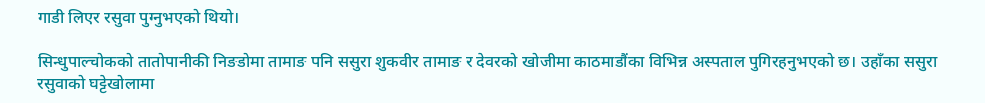गाडी लिएर रसुवा पुग्नुभएको थियो।

सिन्धुपाल्चोकको तातोपानीकी निङडोमा तामाङ पनि ससुरा शुकवीर तामाङ र देवरको खोजीमा काठमाडौंका विभिन्न अस्पताल पुगिरहनुभएको छ। उहाँका ससुरा रसुवाको घट्टेखोलामा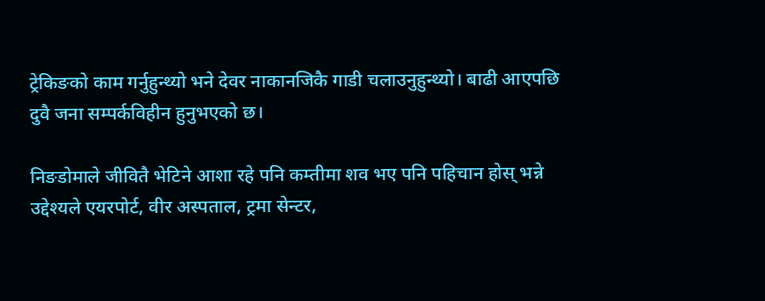ट्रेकिङको काम गर्नुहुन्थ्यो भने देवर नाकानजिकै गाडी चलाउनुहुन्थ्यो। बाढी आएपछि दुवै जना सम्पर्कविहीन हुनुभएको छ।

निङडोमाले जीवितै भेटिने आशा रहे पनि कम्तीमा शव भए पनि पहिचान होस् भन्ने उद्देश्यले एयरपोर्ट, वीर अस्पताल, ट्रमा सेन्टर,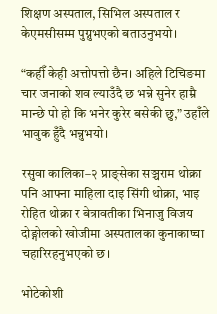शिक्षण अस्पताल, सिभिल अस्पताल र केएमसीसम्म पुग्नुभएको बताउनुभयो।

“कहीँ केही अत्तोपत्तो छैन। अहिले टिचिङमा चार जनाको शव ल्याउँदै छ भन्ने सुनेर हाम्रै मान्छे पो हो कि भनेर कुरेर बसेकी छु,” उहाँले भावुक हुँदै भन्नुभयो।

रसुवा कालिका–२ प्राङ्सेका सञ्चराम थोक्रा पनि आफ्ना माहिला दाइ सिंगी थोक्रा, भाइ रोहित थोक्रा र बेत्रावतीका भिनाजु विजय दोङ्गोलको खोजीमा अस्पतालका कुनाकाप्चा चहारिरहनुभएको छ।

भोटेकोशी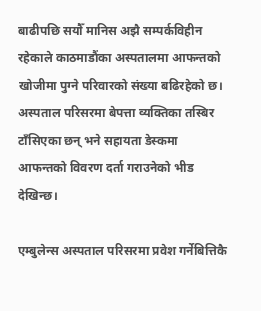बाढीपछि सयौँ मानिस अझै सम्पर्कविहीन रहेकाले काठमाडौंका अस्पतालमा आफन्तको खोजीमा पुग्ने परिवारको संख्या बढिरहेको छ। अस्पताल परिसरमा बेपत्ता व्यक्तिका तस्बिर टाँसिएका छन् भने सहायता डेस्कमा आफन्तको विवरण दर्ता गराउनेको भीड देखिन्छ।

एम्बुलेन्स अस्पताल परिसरमा प्रवेश गर्नेबित्तिकै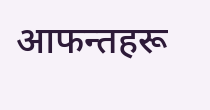आफन्तहरू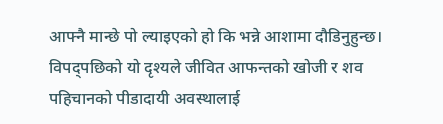आफ्नै मान्छे पो ल्याइएको हो कि भन्ने आशामा दौडिनुहुन्छ। विपद्पछिको यो दृश्यले जीवित आफन्तको खोजी र शव पहिचानको पीडादायी अवस्थालाई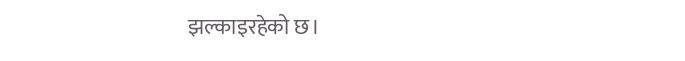झल्काइरहेको छ।